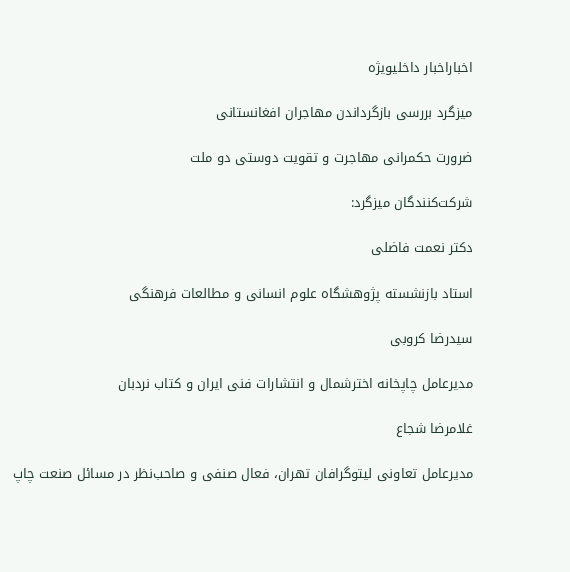اخباراخبار داخلیویژه

میزگرد بررسی بازگرداندن مهاجران افغانستانی

ضرورت حکمرانی مهاجرت و تقویت دوستی دو ملت

شرکت‌کنندگان میزگرد:

دکتر نعمت فاضلی

استاد بازنشسته پژوهشگاه علوم انسانی و مطالعات فرهنگی

سیدرضا کروبی

مدیرعامل چاپخانه اخترشمال و انتشارات فنی ایران و کتاب نردبان

غلامرضا شجاع

مدیرعامل تعاونی لیتوگرافان تهران، فعال صنفی و صاحب‌نظر در مسائل صنعت چاپ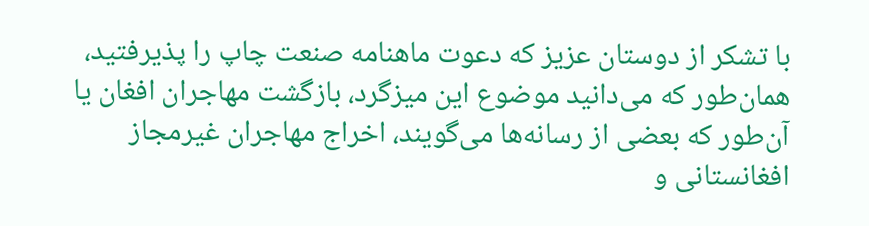با تشکر از دوستان عزیز که دعوت ماهنامه صنعت چاپ را پذیرفتید، همان‌طور که می‌دانید موضوع این میزگرد، بازگشت مهاجران افغان یا آن‌طور که بعضی از رسانه‌ها می‌گویند، اخراج مهاجران غیرمجاز افغانستانی و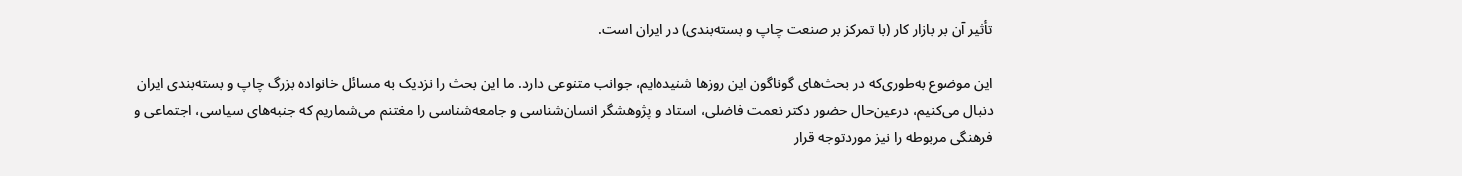تأثیر آن بر بازار کار (با تمرکز بر صنعت چاپ و بسته‌بندی) در ایران است.

این موضوع به‌طوری‌که در بحث‌های گوناگون این روزها شنیده‌ایم، جوانب متنوعی دارد. ما این بحث را نزدیک به مسائل خانواده بزرگ چاپ و بسته‌بندی ایران دنبال می‌کنیم، درعین‌حال حضور دکتر نعمت فاضلی، استاد و پژوهشگر انسان‌شناسی و جامعه‌شناسی را مغتنم می‌شماریم که جنبه‌های سیاسی، اجتماعی و فرهنگی مربوطه را نیز موردتوجه قرار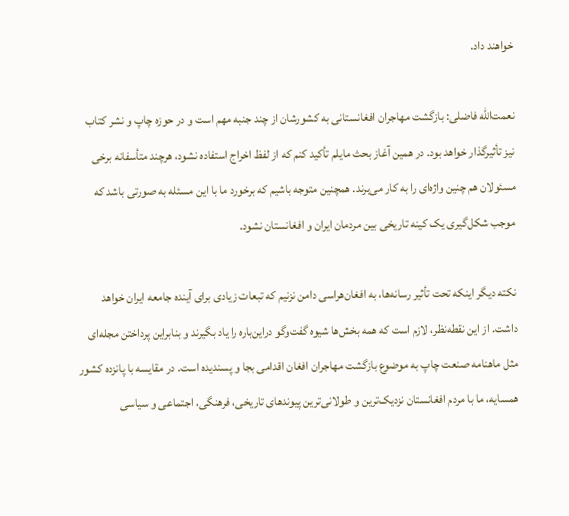خواهند داد.

نعمت‌الله فاضلی: بازگشت مهاجران افغانستانی به کشورشان از چند جنبه مهم است و در حوزه چاپ و نشر کتاب نیز تأثیرگذار خواهد بود. در همین آغاز بحث مایلم تأکید کنم که از لفظ اخراج استفاده نشود، هرچند متأسفانه برخی مسئولان هم ‌چنین واژه‌ای را به کار می‌برند. همچنین متوجه باشیم که برخورد ما با این مسئله به صورتی باشد که موجب شکل‌گیری یک کینه تاریخی بین مردمان ایران و افغانستان نشود.

نکته دیگر اینکه تحت تأثیر رسانه‌ها، به افغان‌هراسی دامن نزنیم که تبعات زیادی برای آینده جامعه ایران خواهد داشت. از این نقطه‌نظر، لازم است که همه بخش‌ها شیوه گفت‌وگو دراین‌باره را یاد بگیرند و بنابراین پرداختن مجله‌ای مثل ماهنامه صنعت چاپ به موضوع بازگشت مهاجران افغان اقدامی بجا و پسندیده است. در مقایسه با پانزده کشور همسایه، ما با مردم افغانستان نزدیک‌ترین و طولانی‌ترین پیوندهای تاریخی، فرهنگی، اجتماعی و سیاسی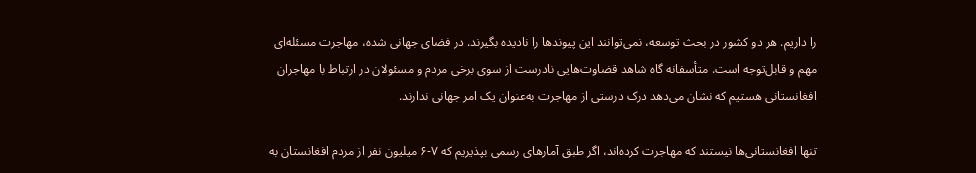را داریم. هر دو کشور در بحث توسعه، نمی‌توانند این پیوندها را نادیده بگیرند. در فضای جهانی شده، مهاجرت مسئله‌ای مهم و قابل‌توجه است. متأسفانه گاه شاهد قضاوت‌هایی نادرست از سوی برخی مردم و مسئولان در ارتباط با مهاجران افغانستانی هستیم که نشان می‌دهد درک درستی از مهاجرت به‌عنوان یک امر جهانی ندارند.

تنها افغانستانی‌ها نیستند که مهاجرت کرده‌اند، اگر طبق آمارهای رسمی بپذیریم که ۷-۶ میلیون نفر از مردم افغانستان به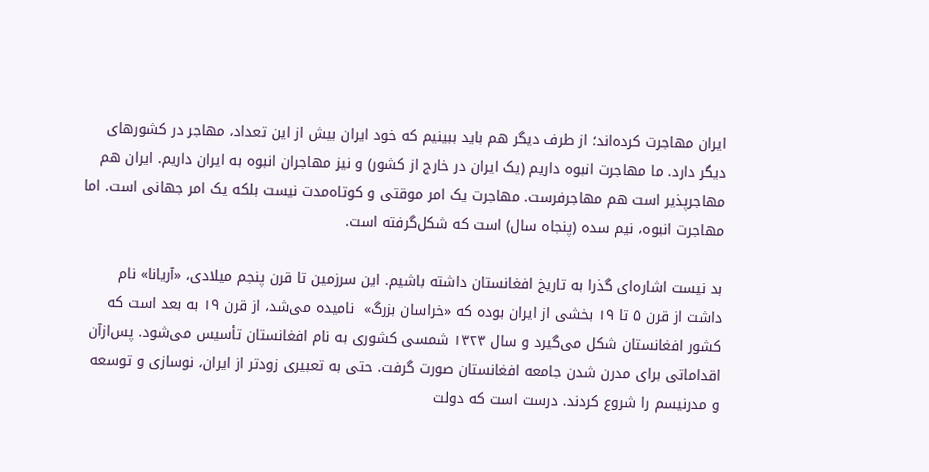ایران مهاجرت کرده‌اند؛ از طرف دیگر هم باید ببینیم که خود ایران بیش از این تعداد، مهاجر در کشورهای دیگر دارد. ما مهاجرت انبوه داریم (یک ایران در خارج از کشور) و نیز مهاجران انبوه به ایران داریم. ایران هم مهاجرپذیر است هم مهاجرفرست. مهاجرت یک امر موقتی و کوتاه‌مدت نیست بلکه یک امر جهانی است. اما مهاجرت انبوه، نیم سده (پنجاه سال) است که شکل‌گرفته است.

بد نیست اشاره‌ای گذرا به تاریخ افغانستان داشته باشیم. این سرزمین تا قرن پنجم میلادی، «آریانا» نام داشت از قرن ۵ تا ۱۹ بخشی از ایران بوده که «خراسان بزرگ»  نامیده می‌شد، از قرن ۱۹ به بعد است که کشور افغانستان شکل می‌گیرد و سال ۱۳۲۳ شمسی کشوری به نام افغانستان تأسیس می‌شود. پس‌ازآن اقداماتی برای مدرن شدن جامعه افغانستان صورت گرفت. حتی به تعبیری زودتر از ایران، نوسازی و توسعه و مدرنیسم را شروع کردند. درست است که دولت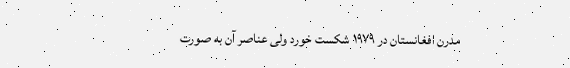مدرن افغانستان در ۱۹۷۹ شکست خورد ولی عناصر آن به صورت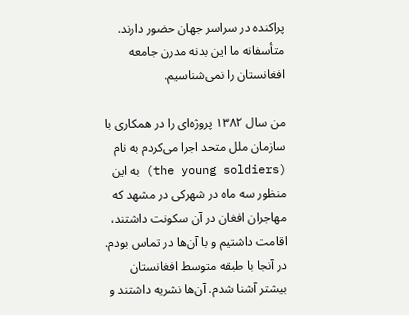پراکنده در سراسر جهان حضور دارند. متأسفانه ما این بدنه مدرن جامعه افغانستان را نمی‌شناسیم.

من سال ۱۳۸۲ پروژه‌ای را در همکاری با سازمان ملل متحد اجرا می‌کردم به نام (the young soldiers) به این منظور سه ماه در شهرکی در مشهد که مهاجران افغان در آن سکونت داشتند، اقامت داشتیم و با آن‌ها در تماس بودم. در آنجا با طبقه متوسط افغانستان بیشتر آشنا شدم. آن‌ها نشریه داشتند و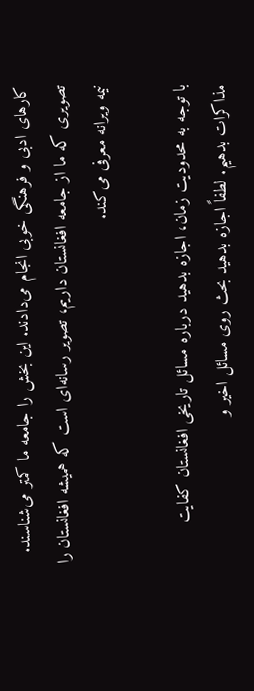کارهای ادبی و فرهنگی خوبی انجام می‌دادند. این بخش را جامعه ما کمتر می‌شناسند. تصویری که ما از جامعه افغانستان داریم، تصویر رسانه‌ای است که همیشه افغانستان را نیمه ویرانه معرفی می‌کند.

با توجه به محدودیت زمان، اجازه بدهید درباره مسائل تاریخی افغانستان کفایت مذاکرات بدهیم. لطفاً اجازه بدهید بحث روی مسائل اخیر و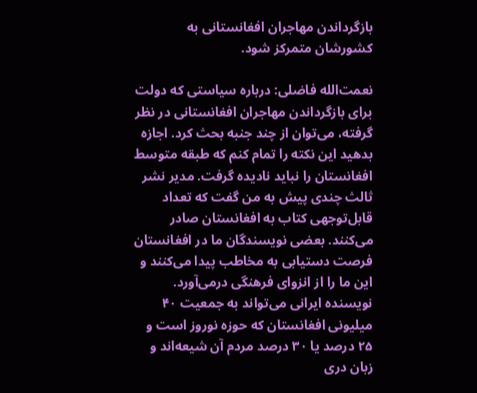بازگرداندن مهاجران افغانستانی به کشورشان متمرکز شود.

نعمت‌الله فاضلی: درباره سیاستی که دولت برای بازگرداندن مهاجران افغانستانی در نظر گرفته، می‌توان از چند جنبه بحث کرد. اجازه بدهید این نکته را تمام کنم که طبقه متوسط افغانستان را نباید نادیده گرفت. مدیر نشر ثالث چندی پیش به من گفت که تعداد قابل‌توجهی کتاب به افغانستان صادر می‌کنند. بعضی نویسندگان ما در افغانستان فرصت دستیابی به مخاطب پیدا می‌کنند و این ما را از انزوای فرهنگی درمی‌آورد. نویسنده ایرانی می‌تواند به جمعیت ۴۰ میلیونی افغانستان که حوزه نوروز است و ۲۵ درصد یا ۳۰ درصد مردم آن شیعه‌اند و زبان دری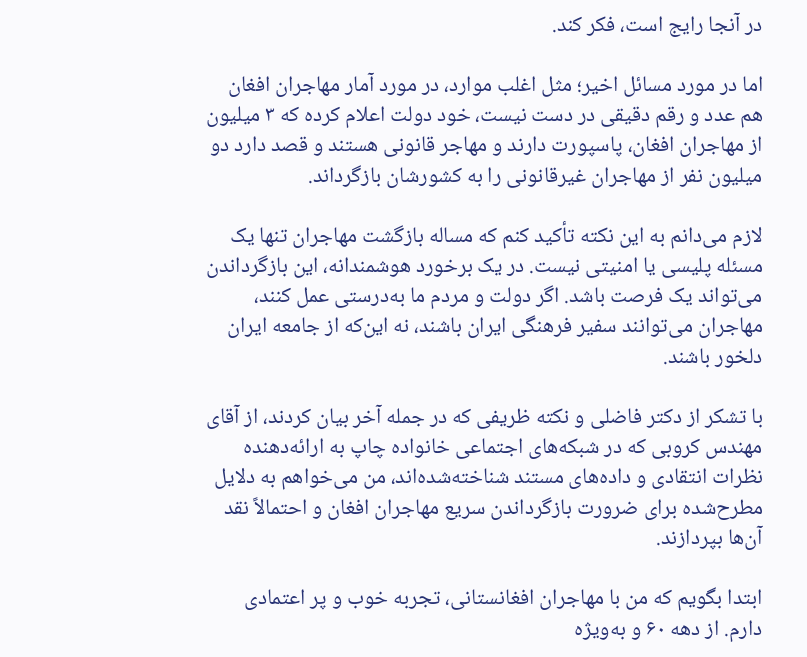در آنجا رایج است، فکر کند.

اما در مورد مسائل اخیر؛ مثل اغلب موارد، در مورد آمار مهاجران افغان هم عدد و رقم دقیقی در دست نیست، خود دولت اعلام کرده که ۳ میلیون از مهاجران افغان، پاسپورت دارند و مهاجر قانونی هستند و قصد دارد دو میلیون نفر از مهاجران غیرقانونی را به کشورشان بازگرداند.

لازم می‌دانم به این نکته تأکید کنم که مساله بازگشت مهاجران تنها یک مسئله پلیسی یا امنیتی نیست. در یک برخورد هوشمندانه، این بازگرداندن می‌تواند یک فرصت باشد. اگر دولت و مردم ما به‌درستی عمل کنند، مهاجران می‌توانند سفیر فرهنگی ایران باشند، نه این‌که از جامعه ایران دلخور باشند.

با تشکر از دکتر فاضلی و نکته ظریفی که در جمله آخر بیان کردند، از آقای مهندس کروبی که در شبکه‌های اجتماعی خانواده چاپ به ارائه‌دهنده نظرات انتقادی و داده‌های مستند شناخته‌شده‌اند، من می‌خواهم به دلایل مطرح‌شده برای ضرورت بازگرداندن سریع مهاجران افغان و احتمالاً نقد آن‌ها بپردازند.

ابتدا بگویم که من با مهاجران افغانستانی، تجربه خوب و پر اعتمادی دارم. از دهه ۶۰ و به‌ویژه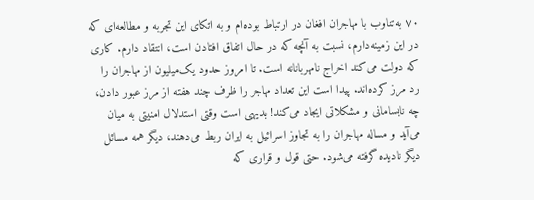۷۰ به‌تناوب با مهاجران افغان در ارتباط بوده‌ام و به اتکای این تجربه و مطالعه‌ای که در این زمینه‌دارم، نسبت به آنچه که در حال اتفاق افتادن است، انتقاد دارم. کاری که دولت می‌کند اخراج نامهربانانه است. تا امروز حدود یک‌میلیون از مهاجران را رد مرز کرده‌اند. پیدا است این تعداد مهاجر را ظرف چند هفته از مرز عبور دادن، چه نابسامانی و مشکلاتی ایجاد می‌کند! بدیهی است وقتی استدلال امنیتی به میان می‌آید و مساله مهاجران را به تجاوز اسرائیل به ایران ربط می‌دهند، دیگر همه مسائل دیگر نادیده گرفته می‌شود. حتی قول و قراری که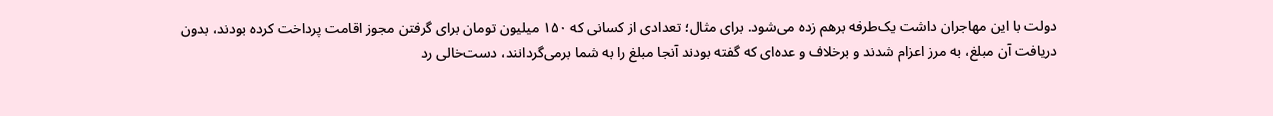دولت با این مهاجران داشت یک‌طرفه برهم زده می‌شود. برای مثال؛ تعدادی از کسانی که ۱۵۰ میلیون تومان برای گرفتن مجوز اقامت پرداخت کرده بودند، بدون دریافت آن مبلغ، به مرز اعزام شدند و برخلاف و عده‌ای که گفته بودند آنجا مبلغ را به شما برمی‌گردانند، دست‌خالی رد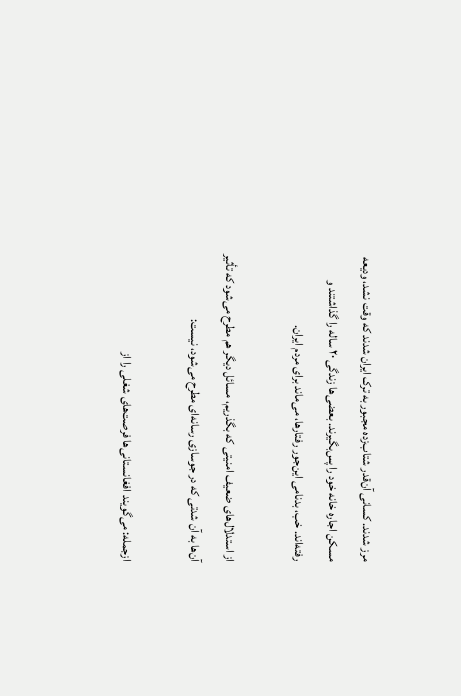مرز شدند. کسانی آن‌قدر شتاب‌زده مجبور به ترک ایران شدند که وقت نشد، ودیعه مسکن اجاره خانه خود را پس‌بگیرند. بعضی‌ها زندگی ۲۰ ساله را گذاشتند و رفته‌اند. خب، بدنامی ‌این‌جور رفتارها، می‌ماند برای مردم ایران.

از استدلال‌های ضعیف امنیتی که بگذریم، مسائل دیگر هم مطرح می‌شود که تأثیر آن‌ها به آن شدتی که در جوسازی رسانه‌ای مطرح می‌شود، نیست:

ازجمله: می‌گویند افغانستانی‌ها فرصت‌های شغلی را از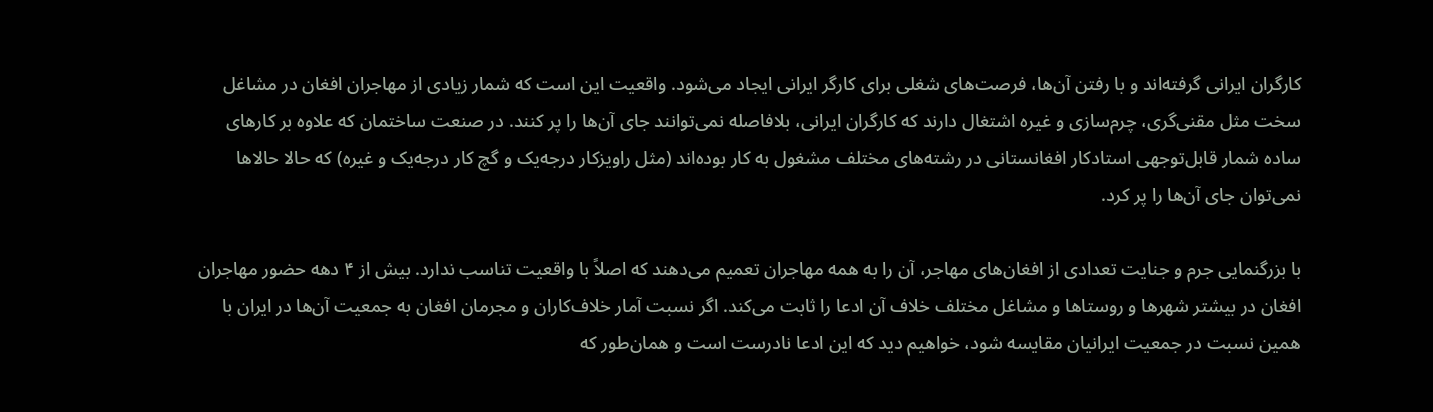کارگران ایرانی گرفته‌اند و با رفتن آن‌ها، فرصت‌های شغلی برای کارگر ایرانی ایجاد می‌شود. واقعیت این است که شمار زیادی از مهاجران افغان در مشاغل سخت مثل مقنی‌گری، چرم‌سازی و غیره اشتغال دارند که کارگران ایرانی، بلافاصله نمی‌توانند جای آن‌ها را پر کنند. در صنعت ساختمان که علاوه بر کارهای ساده شمار قابل‌توجهی استادکار افغانستانی در رشته‌های مختلف مشغول به کار بوده‌اند (مثل راویزکار درجه‌یک و گچ کار درجه‌یک و غیره) که حالا حالاها نمی‌توان جای آن‌ها را پر کرد.

با بزرگنمایی جرم و جنایت تعدادی از افغان‌های مهاجر، آن را به همه مهاجران تعمیم می‌دهند که اصلاً با واقعیت تناسب ندارد. بیش از ۴ دهه حضور مهاجران افغان در بیشتر شهرها و روستاها و مشاغل مختلف خلاف آن ادعا را ثابت می‌کند. اگر نسبت آمار خلاف‌کاران و مجرمان افغان به جمعیت آن‌ها در ایران با همین نسبت در جمعیت ایرانیان مقایسه شود، خواهیم دید که این ادعا نادرست است و همان‌طور که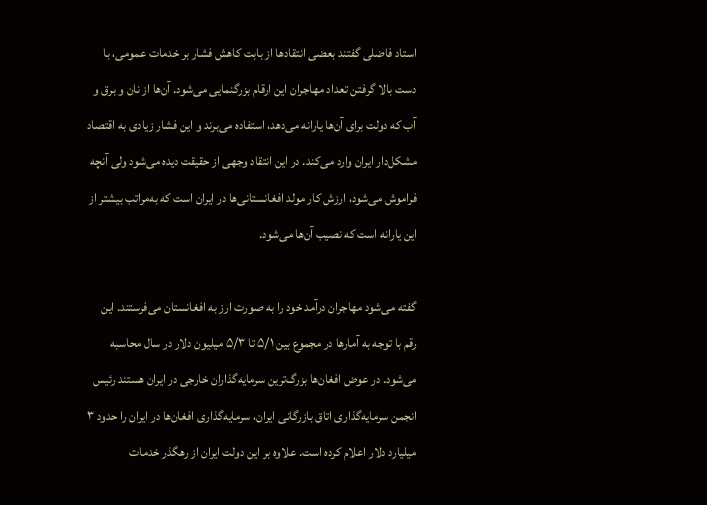استاد فاضلی گفتند بعضی انتقادها از بابت کاهش فشار بر خدمات عمومی، با دست بالا گرفتن تعداد مهاجران این ارقام بزرگنمایی می‌شود. آن‌ها از نان و برق و آب که دولت برای آن‌ها یارانه می‌دهد، استفاده می‌برند و این فشار زیادی به اقتصاد مشکل‌دار ایران وارد می‌کند. در این انتقاد وجهی از حقیقت دیده می‌شود ولی آنچه فراموش می‌شود، ارزش کار مولد افغانستانی‌ها در ایران است که به‌مراتب بیشتر از این یارانه است که نصیب آن‌ها می‌شود.

گفته می‌شود مهاجران درآمد خود را به صورت ارز به افغانستان می‌فرستند. این رقم با توجه به آمارها در مجموع بین ۵/۱ تا ۵/۳ میلیون دلار در سال محاسبه می‌شود. در عوض افغان‌ها بزرگ‌ترین سرمایه‌گذاران خارجی در ایران هستند رئیس انجمن سرمایه‌گذاری اتاق بازرگانی ایران، سرمایه‌گذاری افغان‌ها در ایران را حدود ۳ میلیارد دلار اعلام کرده است. علاوه بر این دولت ایران از رهگذر خدمات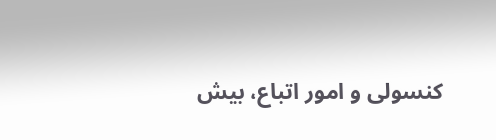کنسولی و امور اتباع، بیش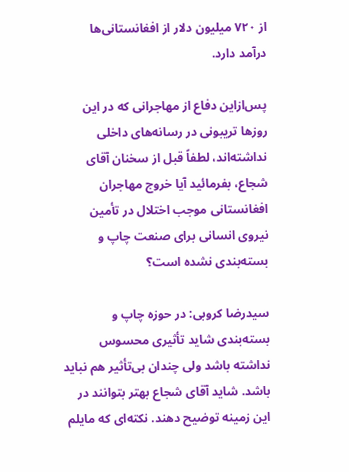از ۷۲۰ میلیون دلار از افغانستانی‌ها درآمد دارد.

پس‌ازاین دفاع از مهاجرانی که در این روزها تریبونی در رسانه‌های داخلی نداشته‌اند، لطفاً قبل از سخنان آقای شجاع، بفرمائید آیا خروج مهاجران افغانستانی موجب اختلال در تأمین نیروی انسانی برای صنعت چاپ و بسته‌بندی نشده است؟

سیدرضا کروبی: در حوزه چاپ و بسته‌بندی شاید تأثیری محسوس نداشته باشد ولی چندان بی‌تأثیر هم نباید باشد. شاید آقای شجاع بهتر بتوانند در این زمینه توضیح دهند. نکته‌ای که مایلم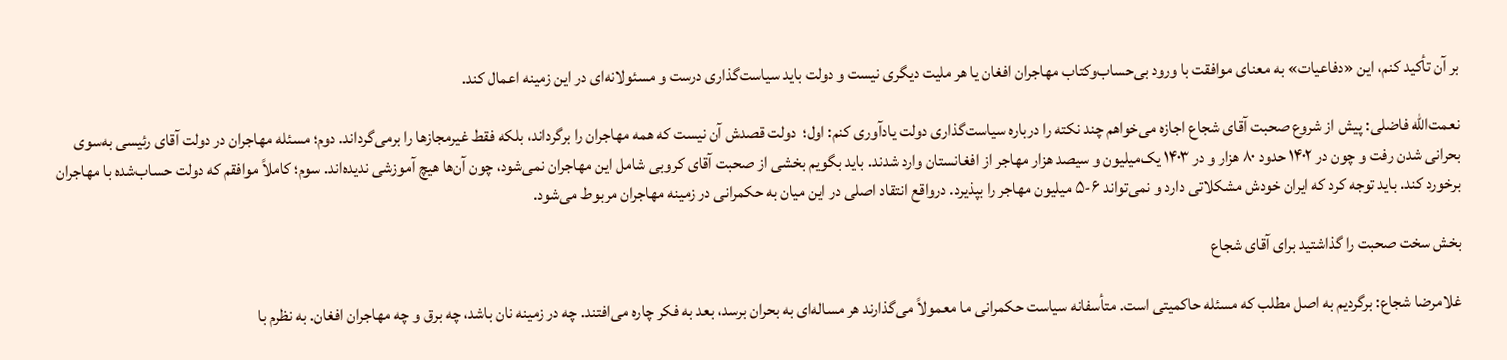بر آن تأکید کنم، این «دفاعیات» به معنای موافقت با ورود بی‌حساب‌وکتاب مهاجران افغان یا هر ملیت دیگری نیست و دولت باید سیاست‌گذاری درست و مسئولانه‌ای در این زمینه اعمال کند.

نعمت‌الله فاضلی: پیش از شروع صحبت آقای شجاع اجازه می‌خواهم چند نکته را درباره سیاست‌گذاری دولت یادآوری کنم: اول؛  دولت قصدش آن نیست که همه مهاجران را برگرداند، بلکه فقط غیرمجازها را برمی‌گرداند. دوم؛ مسئله مهاجران در دولت آقای رئیسی به‌سوی بحرانی شدن رفت و چون در ۱۴۰۲ حدود ۸۰ هزار و در ۱۴۰۳ یک‌میلیون و سیصد هزار مهاجر از افغانستان وارد شدند. باید بگویم بخشی از صحبت آقای کروبی شامل این مهاجران نمی‌شود، چون آن‌ها هیچ آموزشی ندیده‌اند. سوم؛ کاملاً موافقم که دولت حساب‌شده با مهاجران برخورد کند. باید توجه کرد که ایران خودش مشکلاتی دارد و نمی‌تواند ۶-۵ میلیون مهاجر را بپذیرد. درواقع انتقاد اصلی در این میان به حکمرانی در زمینه مهاجران مربوط می‌شود.

بخش سخت صحبت را گذاشتید برای آقای شجاع

غلامرضا شجاع: برگردیم به اصل مطلب که مسئله حاکمیتی است. متأسفانه سیاست حکمرانی ما معمولاً می‌گذارند هر مساله‌ای به بحران برسد، بعد به فکر چاره می‌افتند. چه در زمینه نان باشد، چه برق و چه مهاجران افغان. به نظرم با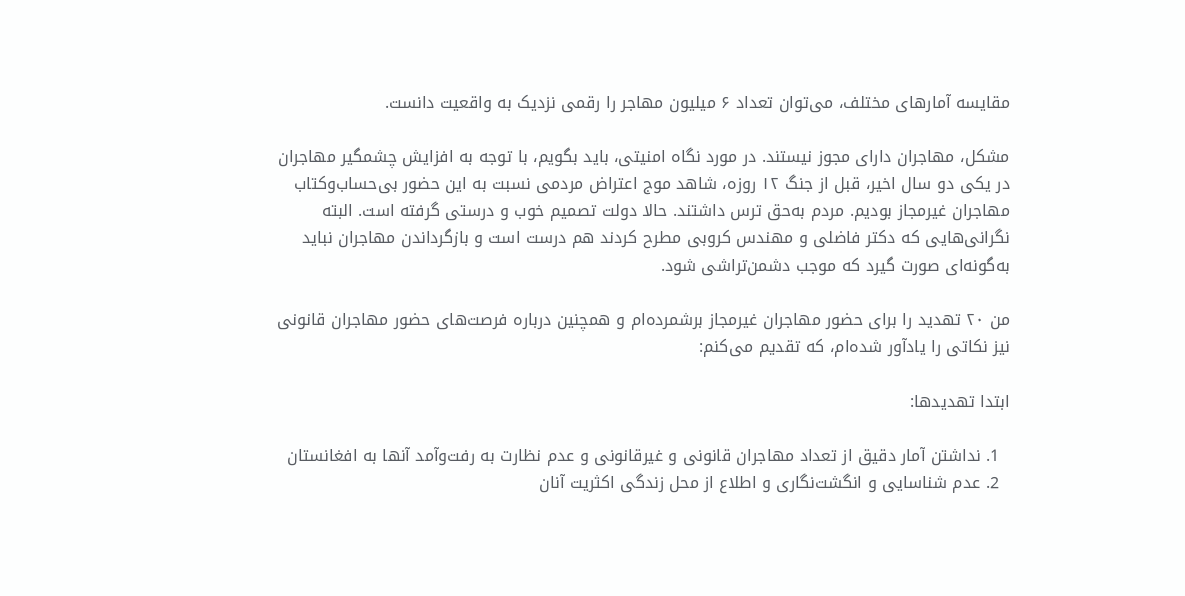مقایسه آمارهای مختلف، می‌توان تعداد ۶ میلیون مهاجر را رقمی نزدیک به واقعیت دانست.

مشکل، مهاجران دارای مجوز نیستند. در مورد نگاه امنیتی، باید بگویم، با توجه به افزایش چشمگیر مهاجران در یکی دو سال اخیر، قبل از جنگ ۱۲ روزه، شاهد موج اعتراض مردمی نسبت به این حضور بی‌حساب‌وکتاب مهاجران غیرمجاز بودیم. مردم به‌حق ترس داشتند. حالا دولت تصمیم خوب و درستی گرفته است. البته نگرانی‌هایی که دکتر فاضلی و مهندس کروبی مطرح کردند هم درست است و بازگرداندن مهاجران نباید به‌گونه‌ای صورت گیرد که موجب دشمن‌تراشی شود.

من ۲۰ تهدید را برای حضور مهاجران غیرمجاز برشمرده‌ام و همچنین درباره فرصت‌های حضور مهاجران قانونی نیز نکاتی را یادآور شده‌ام، که تقدیم می‌کنم:

ابتدا تهدیدها:

  1. نداشتن آمار دقیق از تعداد مهاجران قانونی و غیرقانونی و عدم نظارت به رفت‌وآمد آنها به افغانستان
  2. عدم شناسایی و انگشت‌نگاری و اطلاع از محل زندگی اکثریت آنان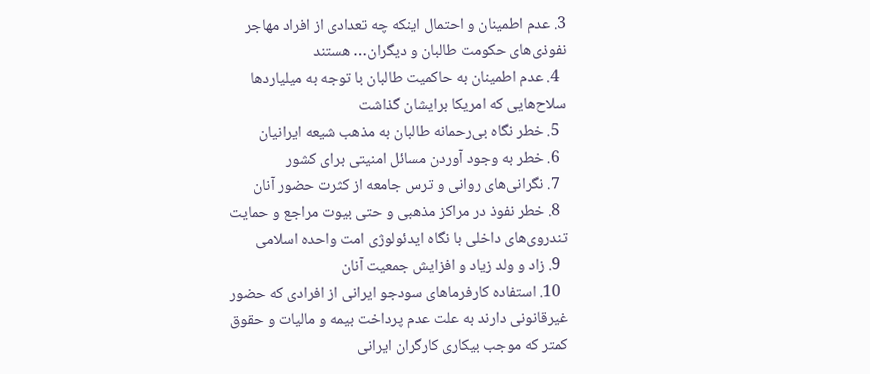3. عدم اطمینان و احتمال اینکه چه تعدادی از افراد مهاجر نفوذی‌های حکومت طالبان و دیگران… هستند
  4. عدم اطمینان به حاکمیت طالبان با توجه به میلیاردها سلاح‌هایی که امریکا برایشان گذاشت
  5. خطر نگاه بی‌رحمانه طالبان به مذهب شیعه ایرانیان
  6. خطر به وجود آوردن مسائل امنیتی برای کشور
  7. نگرانی‌های روانی و ترس جامعه از کثرت حضور آنان
  8. خطر نفوذ در مراکز مذهبی و حتی بیوت مراجع و حمایت تندروی‌های داخلی با نگاه ایدئولوژی امت واحده اسلامی
  9. زاد و ولد زیاد و افزایش جمعیت آنان
  10. استفاده کارفرماهای سودجو ایرانی از افرادی که حضور غیرقانونی دارند به علت عدم پرداخت بیمه و مالیات و حقوق کمتر که موجب بیکاری کارگران ایرانی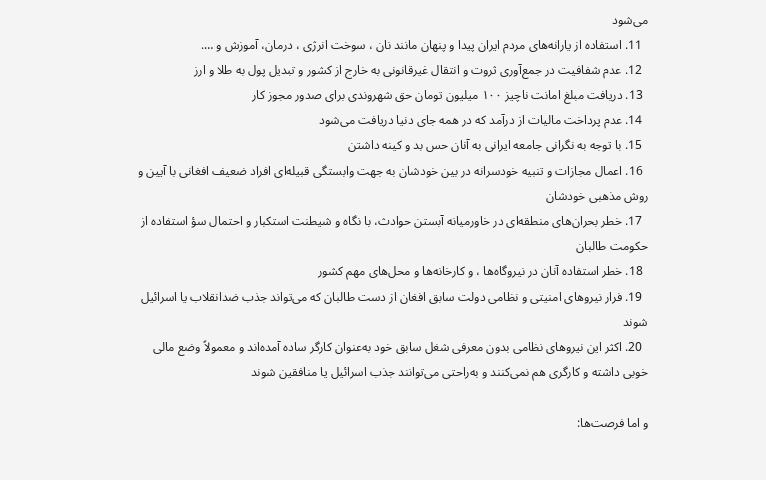می‌شود
  11. استفاده از یارانه‌های مردم ایران پیدا و پنهان مانند نان ، سوخت انرژی ، درمان، آموزش و ….
  12. عدم شفافیت در جمع‌آوری ثروت و انتقال غیرقانونی به خارج از کشور و تبدیل پول به طلا و ارز
  13. دریافت مبلغ امانت ناچیز ۱۰۰ میلیون تومان حق شهروندی برای صدور مجوز کار
  14. عدم پرداخت مالیات از درآمد که در همه جای دنیا دریافت می‌شود
  15. با توجه به نگرانی جامعه ایرانی به آنان حس بد و کینه داشتن
  16. اعمال مجازات و تنبیه خودسرانه در بین خودشان به جهت وابستگی قبیله‌ای افراد ضعیف افغانی با آیین و روش مذهبی خودشان
  17. خطر بحران‌های منطقه‌ای در خاورمیانه آبستن حوادث، با نگاه و شیطنت استکبار و احتمال سؤ استفاده از حکومت طالبان
  18. خطر استفاده آنان در نیروگاه‌ها ، و کارخانه‌ها و محل‌های مهم کشور
  19. فرار نیروهای امنیتی و نظامی دولت سابق افغان از دست طالبان که می‌تواند جذب ضدانقلاب یا اسرائیل شوند
  20. اکثر این نیروهای نظامی بدون معرفی شغل سابق خود به‌عنوان کارگر ساده آمده‌اند و معمولاً وضع مالی خوبی داشته و کارگری هم نمی‌کنند و به‌راحتی می‌توانند جذب اسرائیل یا منافقین ‌شوند

و اما فرصت‌ها: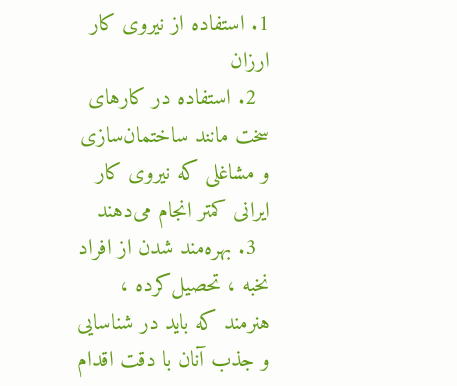1. استفاده از نیروی کار ارزان
  2. استفاده در کارهای سخت مانند ساختمان‌سازی و مشاغلی که نیروی کار ایرانی کمتر انجام می‌دهند
  3. بهره‌مند شدن از افراد نخبه ، تحصیل‌کرده ، هنرمند که باید در شناسایی و جذب آنان با دقت اقدام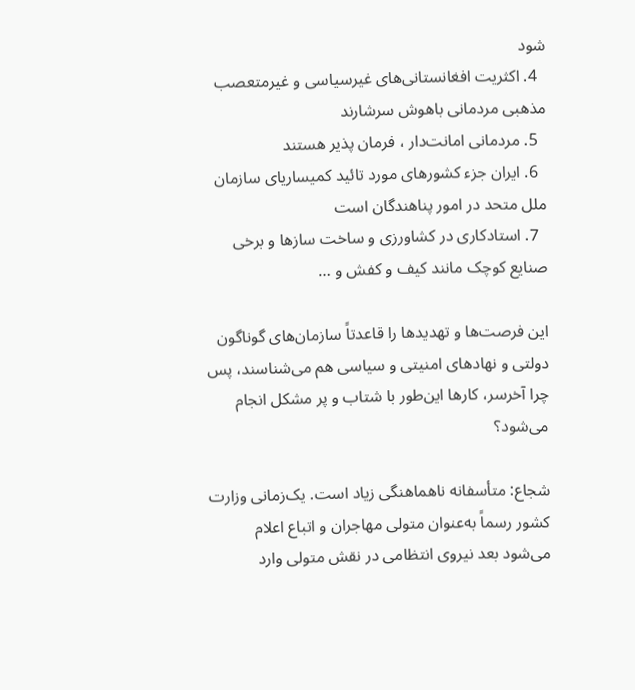شود
  4. اکثریت افغانستانی‌های غیرسیاسی و غیرمتعصب مذهبی مردمانی باهوش سرشارند
  5. مردمانی امانت‌دار ، فرمان پذیر هستند
  6. ایران جزء کشورهای مورد تائید کمیساریای سازمان ملل متحد در امور پناهندگان است
  7. استادکاری در کشاورزی و ساخت سازها و برخی صنایع کوچک مانند کیف و کفش و …

این فرصت‌ها و تهدیدها را قاعدتاً سازمان‌های گوناگون دولتی و نهادهای امنیتی و سیاسی هم می‌شناسند، پس چرا آخرسر، کارها این‌طور با شتاب و پر مشکل انجام می‌شود؟

شجاع: متأسفانه ناهماهنگی زیاد است. یک‌زمانی وزارت کشور رسماً به‌عنوان متولی مهاجران و اتباع اعلام می‌شود بعد نیروی انتظامی در نقش متولی وارد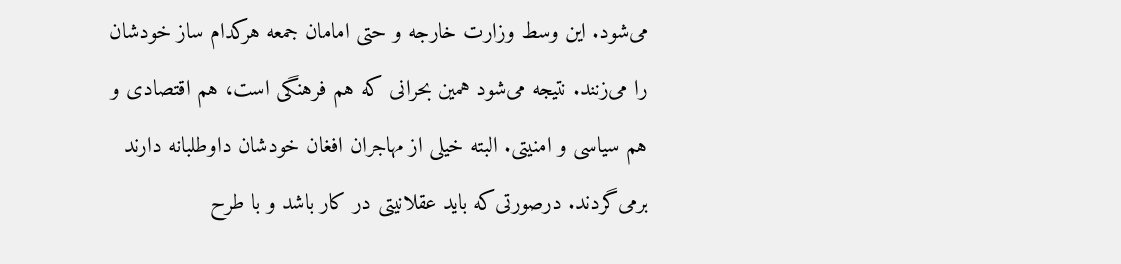می‌شود. این وسط وزارت خارجه و حتی امامان جمعه هرکدام ساز خودشان را می‌زنند. نتیجه می‌شود همین بحرانی که هم فرهنگی است، هم اقتصادی و هم سیاسی و امنیتی. البته خیلی از مهاجران افغان خودشان داوطلبانه دارند برمی‌گردند. درصورتی‌که باید عقلانیتی در کار باشد و با طرح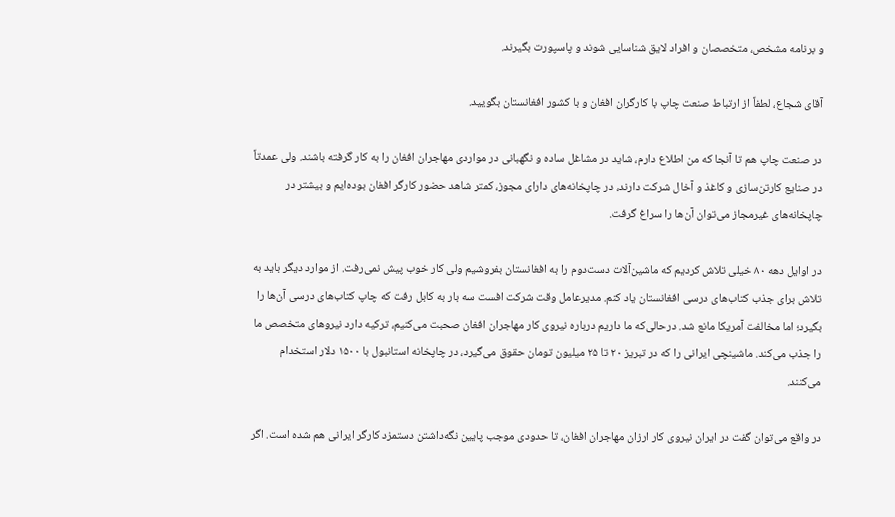و برنامه مشخص، متخصصان و افراد لایق شناسایی شوند و پاسپورت بگیرند.

آقای شجاع، لطفاً از ارتباط صنعت چاپ با کارگران افغان و با کشور افغانستان بگویید.

در صنعت چاپ هم تا آنجا که من اطلاع دارم، شاید در مشاغل ساده و نگهبانی در مواردی مهاجران افغان را به کار گرفته باشند. ولی عمدتاً در صنایع کارتن‌سازی و کاغذ و آخال شرکت دارند، در چاپخانه‌های دارای مجوز، کمتر شاهد حضور کارگر افغان بوده‌ایم و بیشتر در چاپخانه‌های غیرمجاز می‌توان آن‌ها را سراغ گرفت.

در اوایل دهه ۸۰ خیلی تلاش کردیم که ماشین‌آلات دست‌دوم را به افغانستان بفروشیم ولی کار خوب پیش نمی‌رفت. از موارد دیگر باید به تلاش برای جذب کتاب‌های درسی افغانستان یاد کنم. مدیرعامل وقت شرکت افست سه بار به کابل رفت که چاپ کتاب‌های درسی آن‌ها را بگیرد؛ اما مخالفت آمریکا مانع شد. درحالی‌که ما داریم درباره نیروی کار مهاجران افغان صحبت می‌کنیم، ترکیه دارد نیروهای متخصص ما را جذب می‌کند. ماشینچی ایرانی را که در تبریز ۲۰ تا ۲۵ میلیون تومان حقوق می‌گیرد، در چاپخانه استانبول با ۱۵۰۰ دلار استخدام می‌کنند.

در واقع می‌توان گفت در ایران نیروی کار ارزان مهاجران افغان، تا حدودی موجب پایین نگه‌داشتن دستمزد کارگر ایرانی هم شده است. اگر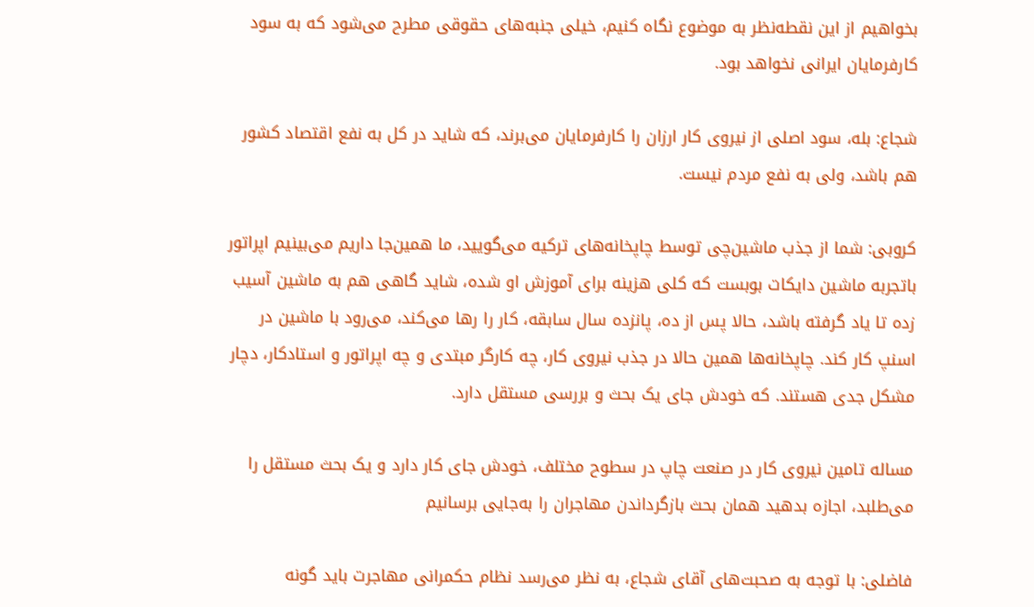بخواهیم از این نقطه‌نظر به موضوع نگاه کنیم، خیلی جنبه‌های حقوقی مطرح می‌شود که به سود کارفرمایان ایرانی نخواهد بود.

شجاع: بله، سود اصلی از نیروی کار ارزان را کارفرمایان می‌برند، که شاید در کل به نفع اقتصاد کشور هم باشد، ولی به نفع مردم نیست.

کروبی: شما از جذب ماشین‌چی توسط چاپخانه‌های ترکیه می‌گویید، ما همین‌جا داریم می‌بینیم اپراتور باتجربه ماشین دایکات بوبست که کلی هزینه برای آموزش او شده، شاید گاهی هم به ماشین آسیب زده تا یاد گرفته باشد، حالا پس از ده، پانزده سال سابقه، کار را رها می‌کند، می‌رود با ماشین در اسنپ کار کند. چاپخانه‌ها همین حالا در جذب نیروی کار، چه کارگر مبتدی و چه اپراتور و استادکار، دچار مشکل جدی هستند. که خودش جای یک بحث و بررسی مستقل دارد.

مساله تامین نیروی کار در صنعت چاپ در سطوح مختلف، خودش جای کار دارد و یک بحث مستقل را می‌طلبد، اجازه بدهید همان بحث بازگرداندن مهاجران را به‌جایی برسانیم

فاضلی: با توجه به صحبت‌های آقای شجاع، به نظر می‌رسد نظام حکمرانی مهاجرت باید گونه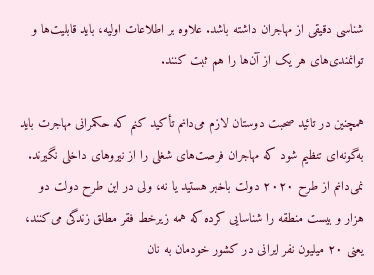شناسی دقیقی از مهاجران داشته باشد. علاوه بر اطلاعات اولیه، باید قابلیت‌ها و توانمندی‌های هر یک از آن‌ها را هم ثبت کنند.

همچنین در تائید صحبت دوستان لازم می‌دانم تأکید کنم که حکمرانی مهاجرت باید به‌گونه‌ای تنظیم شود که مهاجران فرصت‌های شغلی را از نیروهای داخلی نگیرند. نمی‌دانم از طرح ۲۰۲۰ دولت باخبر هستید یا نه، ولی در این طرح دولت دو هزار و بیست منطقه را شناسایی کرده که همه زیرخط فقر مطلق زندگی می‌کنند، یعنی ۲۰ میلیون نفر ایرانی در کشور خودمان به نان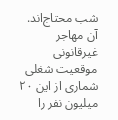شب محتاج‌اند. آن مهاجر غیرقانونی موقعیت شغلی شماری از این ۲۰ میلیون نفر را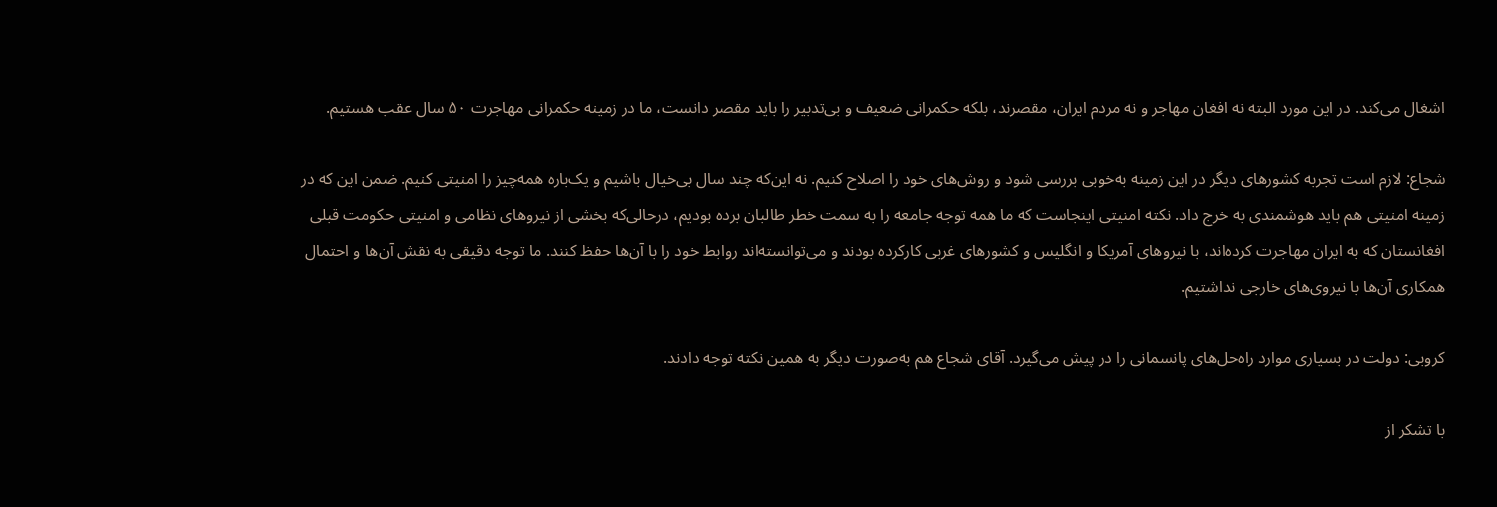اشغال می‌کند. در این مورد البته نه افغان مهاجر و نه مردم ایران، مقصرند، بلکه حکمرانی ضعیف و بی‌تدبیر را باید مقصر دانست، ما در زمینه حکمرانی مهاجرت ۵۰ سال عقب هستیم.

شجاع: لازم است تجربه کشورهای دیگر در این زمینه به‌خوبی بررسی شود و روش‌های خود را اصلاح کنیم. نه این‌که چند سال بی‌خیال باشیم و یک‌باره همه‌چیز را امنیتی کنیم. ضمن این که در زمینه امنیتی هم باید هوشمندی به خرج داد. نکته امنیتی اینجاست که ما همه توجه جامعه را به سمت خطر طالبان برده بودیم، درحالی‌که بخشی از نیروهای نظامی و امنیتی حکومت قبلی افغانستان که به ایران مهاجرت کرده‌اند، با نیروهای آمریکا و انگلیس و کشورهای غربی کارکرده بودند و می‌توانسته‌اند روابط خود را با آن‌ها حفظ کنند. ما توجه دقیقی به نقش آن‌ها و احتمال همکاری آن‌ها با نیروی‌های خارجی نداشتیم.

کروبی: دولت در بسیاری موارد راه‌حل‌های پانسمانی را در پیش می‌گیرد. آقای شجاع هم به‌صورت دیگر به همین نکته توجه دادند.

با تشکر از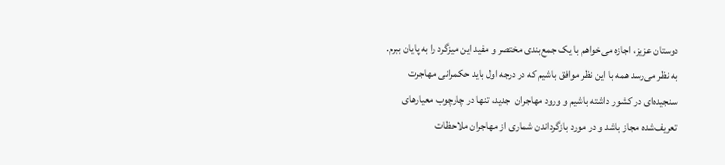دوستان عزیز، اجازه می‌خواهم با یک جمع‌بندی مختصر و مفید این میزگرد را به پایان ببرم. به نظر می‌رسد همه با این نظر موافق باشیم که در درجه اول باید حکمرانی مهاجرت سنجیده‌ای در کشور داشته باشیم و ورود مهاجران  جدید، تنها در چارچوب معیارهای تعریف‌شده مجاز باشد و در مورد بازگرداندن شماری از مهاجران ملاحظات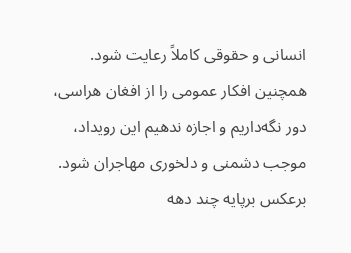انسانی و حقوقی کاملاً رعایت شود. همچنین افکار عمومی را از افغان هراسی، دور نگه‌داریم و اجازه ندهیم این رویداد، موجب دشمنی و دلخوری مهاجران شود. برعکس برپایه چند دهه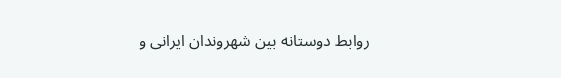روابط دوستانه بین شهروندان ایرانی و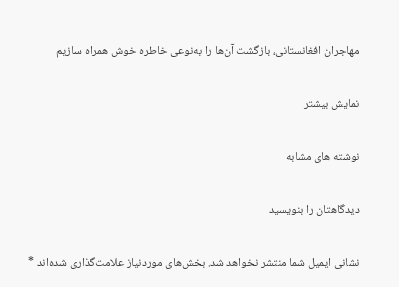مهاجران افغانستانی، بازگشت آن‌ها را به‌نوعی خاطره خوش همراه سازیم

نمایش بیشتر

نوشته های مشابه

دیدگاهتان را بنویسید

نشانی ایمیل شما منتشر نخواهد شد. بخش‌های موردنیاز علامت‌گذاری شده‌اند *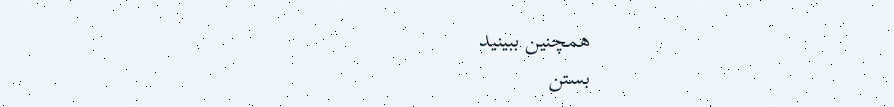همچنین ببینید
بستن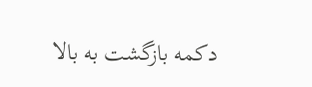دکمه بازگشت به بالا